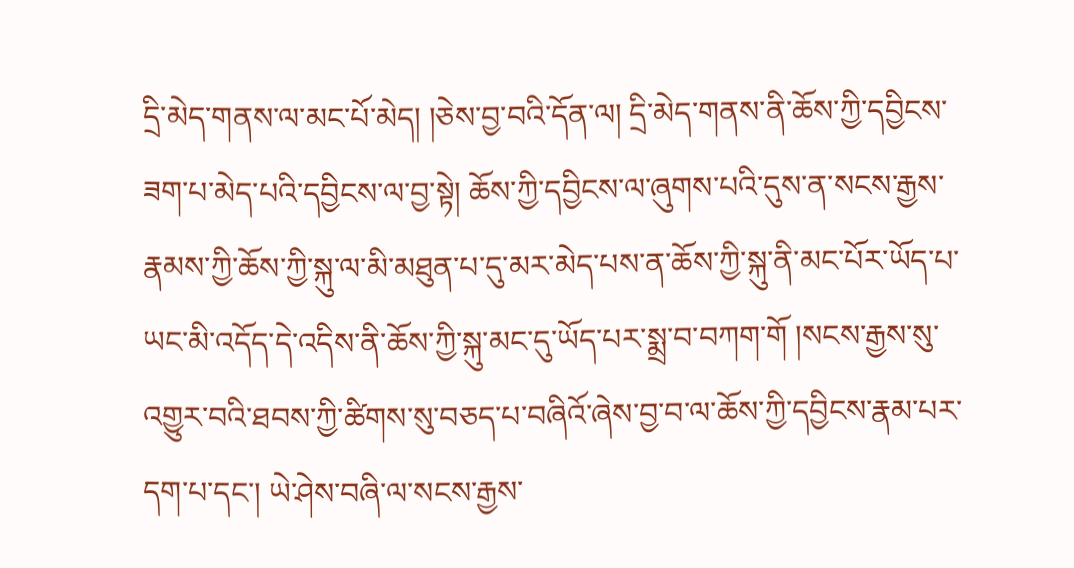དྲི་མེད་གནས་ལ་མང་པོ་མེད། །ཅེས་བྱ་བའི་དོན་ལ། དྲི་མེད་གནས་ནི་ཆོས་ཀྱི་དབྱིངས་ཟག་པ་མེད་པའི་དབྱིངས་ལ་བྱ་སྟེ། ཆོས་ཀྱི་དབྱིངས་ལ་ཞུགས་པའི་དུས་ན་སངས་རྒྱས་རྣམས་ཀྱི་ཆོས་ཀྱི་སྐུ་ལ་མི་མཐུན་པ་དུ་མར་མེད་པས་ན་ཆོས་ཀྱི་སྐུ་ནི་མང་པོར་ཡོད་པ་ཡང་མི་འདོད་དེ་འདིས་ནི་ཆོས་ཀྱི་སྐུ་མང་དུ་ཡོད་པར་སྨྲ་བ་བཀག་གོ །སངས་རྒྱས་སུ་འགྱུར་བའི་ཐབས་ཀྱི་ཚིགས་སུ་བཅད་པ་བཞིའོ་ཞེས་བྱ་བ་ལ་ཆོས་ཀྱི་དབྱིངས་རྣམ་པར་དག་པ་དང་། ཡེ་ཤེས་བཞི་ལ་སངས་རྒྱས་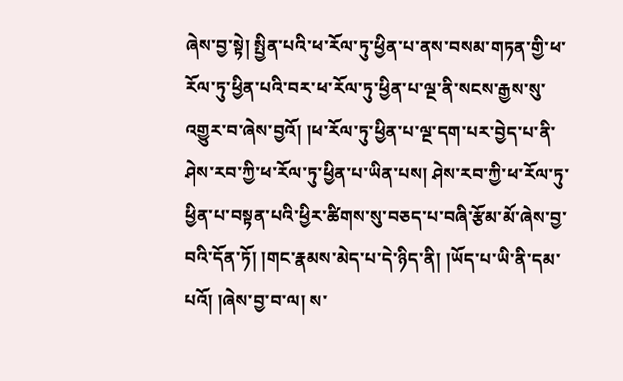ཞེས་བྱ་སྟེ། སྤྱིན་པའི་ཕ་རོལ་ཏུ་ཕྱིན་པ་ནས་བསམ་གཏན་གྱི་ཕ་རོལ་ཏུ་ཕྱིན་པའི་བར་ཕ་རོལ་ཏུ་ཕྱིན་པ་ལྔ་ནི་སངས་རྒྱས་སུ་འགྱུར་བ་ཞེས་བྱའོ། །ཕ་རོལ་ཏུ་ཕྱིན་པ་ལྔ་དག་པར་བྱེད་པ་ནི་ཤེས་རབ་ཀྱི་ཕ་རོལ་ཏུ་ཕྱིན་པ་ཡིན་པས། ཤེས་རབ་ཀྱི་ཕ་རོལ་ཏུ་ཕྱིན་པ་བསྟན་པའི་ཕྱིར་ཚིགས་སུ་བཅད་པ་བཞི་རྩོམ་མོ་ཞེས་བྱ་བའི་དོན་ཏོ། །གང་རྣམས་མེད་པ་དེ་ཉིད་ནི། །ཡོད་པ་ཡི་ནི་དམ་པའོ། །ཞེས་བྱ་བ་ལ། ས་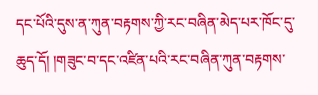དང་པོའི་དུས་ན་ཀུན་བརྟགས་ཀྱི་རང་བཞིན་མེད་པར་ཁོང་དུ་ཆུད་དོ། །གཟུང་བ་དང་འཛིན་པའི་རང་བཞིན་ཀུན་བརྟགས་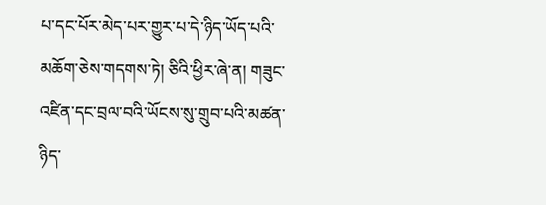པ་དང་པོར་མེད་པར་གྱུར་པ་དེ་ཉིད་ཡོད་པའི་མཆོག་ཅེས་གདགས་ཏེ། ཅིའི་ཕྱིར་ཞེ་ན། གཟུང་འཛིན་དང་བྲལ་བའི་ཡོངས་སུ་གྲུབ་པའི་མཚན་ཉིད་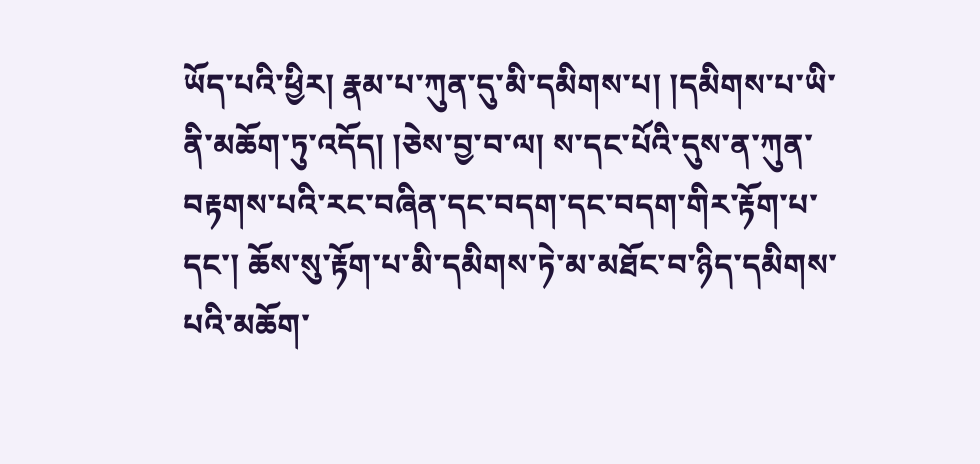ཡོད་པའི་ཕྱིར། རྣམ་པ་ཀུན་དུ་མི་དམིགས་པ། །དམིགས་པ་ཡི་ནི་མཆོག་ཏུ་འདོད། །ཅེས་བྱ་བ་ལ། ས་དང་པོའི་དུས་ན་ཀུན་བརྟགས་པའི་རང་བཞིན་དང་བདག་དང་བདག་གིར་རྟོག་པ་དང་། ཆོས་སུ་རྟོག་པ་མི་དམིགས་ཏེ་མ་མཐོང་བ་ཉིད་དམིགས་པའི་མཆོག་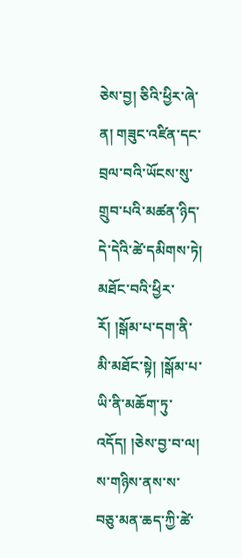ཅེས་བྱ། ཅིའི་ཕྱིར་ཞེ་ན། གཟུང་འཛིན་དང་བྲལ་བའི་ཡོངས་སུ་གྲུབ་པའི་མཚན་ཉིད་དེ་དེའི་ཚེ་དམིགས་ཏེ། མཐོང་བའི་ཕྱིར་རོ། །སྒོམ་པ་དག་ནི་མི་མཐོང་སྟེ། །སྒོམ་པ་ཡི་ནི་མཆོག་ཏུ་འདོད། །ཅེས་བྱ་བ་ལ། ས་གཉིས་ནས་ས་བཅུ་མན་ཆད་ཀྱི་ཚེ་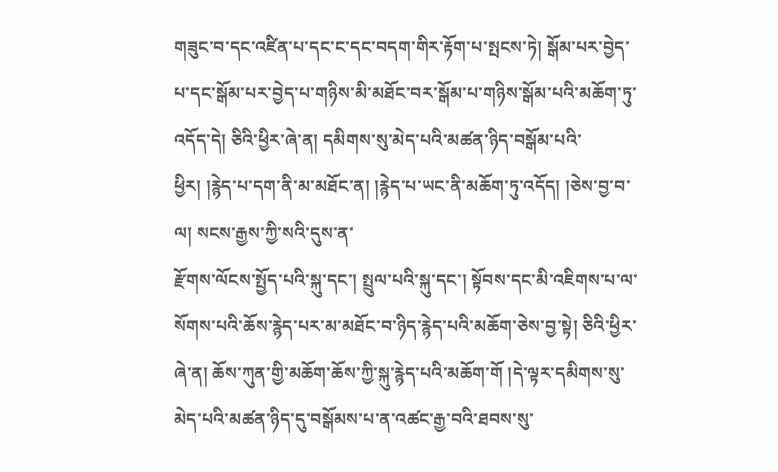གཟུང་བ་དང་འཛིན་པ་དང་ང་དང་བདག་གིར་རྟོག་པ་སྤངས་ཏེ། སྒོམ་པར་བྱེད་པ་དང་སྒོམ་པར་བྱེད་པ་གཉིས་མི་མཐོང་བར་སྒོམ་པ་གཉིས་སྒོམ་པའི་མཆོག་ཏུ་འདོད་དེ། ཅིའི་ཕྱིར་ཞེ་ན། དམིགས་སུ་མེད་པའི་མཚན་ཉིད་བསྒོམ་པའི་ཕྱིར། །རྙེད་པ་དག་ནི་མ་མཐོང་ན། །རྙེད་པ་ཡང་ནི་མཆོག་ཏུ་འདོད། །ཅེས་བྱ་བ་ལ། སངས་རྒྱས་ཀྱི་སའི་དུས་ན་
རྫོགས་ལོངས་སྤྱོད་པའི་སྐུ་དང་། སྤྲུལ་པའི་སྐུ་དང་། སྟོབས་དང་མི་འཇིགས་པ་ལ་སོགས་པའི་ཆོས་རྙེད་པར་མ་མཐོང་བ་ཉིད་རྙེད་པའི་མཆོག་ཅེས་བྱ་སྟེ། ཅིའི་ཕྱིར་ཞེ་ན། ཆོས་ཀུན་གྱི་མཆོག་ཆོས་ཀྱི་སྐུ་རྙེད་པའི་མཆོག་གོ །དེ་ལྟར་དམིགས་སུ་མེད་པའི་མཚན་ཉིད་དུ་བསྒོམས་པ་ན་འཚང་རྒྱ་བའི་ཐབས་སུ་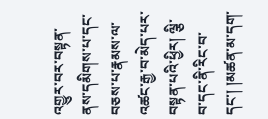འགྱུར་བར་བསྟན་ནས་དམིགས་པ་དང་བཅས་པ་རྣམས་ལ་འཚང་རྒྱ་བ་མེད་པར་བསྟན་པའི་ཕྱིར། ལྕི་བ་དང་ནི་རིང་བ་དང་། །མཚན་མ་དག་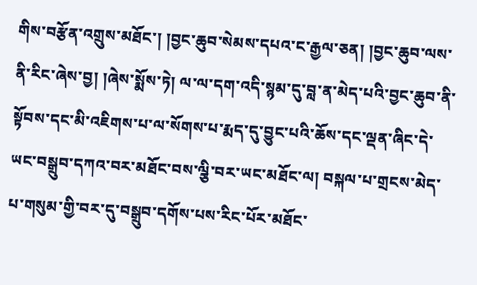གིས་བརྩོན་འགྲུས་མཐོང་། །བྱང་ཆུབ་སེམས་དཔའ་ང་རྒྱལ་ཅན། །བྱང་ཆུབ་ལས་ནི་རིང་ཞེས་བྱ། །ཞེས་སྨོས་ཏེ། ལ་ལ་དག་འདི་སྙམ་དུ་བླ་ན་མེད་པའི་བྱང་ཆུབ་ནི་སྟོབས་དང་མི་འཇིགས་པ་ལ་སོགས་པ་རྨད་དུ་བྱུང་པའི་ཆོས་དང་ལྡན་ཞིང་དེ་ཡང་བསྒྲུབ་དཀའ་བར་མཐོང་བས་ལྕི་བར་ཡང་མཐོང་ལ། བསྐལ་པ་གྲངས་མེད་པ་གསུམ་གྱི་བར་དུ་བསྒྲུབ་དགོས་པས་རིང་པོར་མཐོང་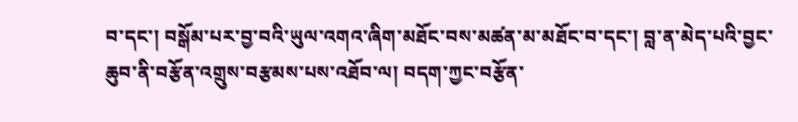བ་དང་། བསྒོམ་པར་བྱ་བའི་ཡུལ་འགའ་ཞིག་མཐོང་བས་མཚན་མ་མཐོང་བ་དང་། བླ་ན་མེད་པའི་བྱང་ཆུབ་ནི་བརྩོན་འགྲུས་བརྩམས་པས་འཐོབ་ལ། བདག་ཀྱང་བརྩོན་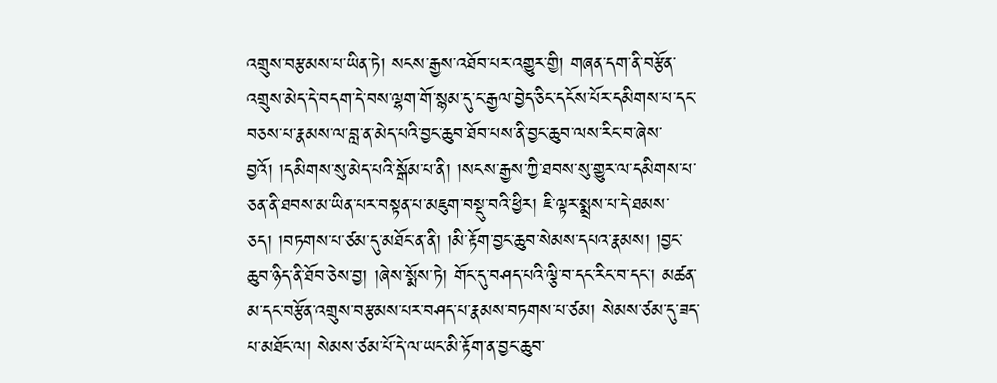འགྲུས་བརྩམས་པ་ཡིན་ཏེ། སངས་རྒྱས་འཐོབ་པར་འགྱུར་གྱི། གཞན་དག་ནི་བརྩོན་འགྲུས་མེད་དེ་བདག་དེ་བས་ལྷག་གོ་སྙམ་དུ་ང་རྒྱལ་བྱེད་ཅིང་དངོས་པོར་དམིགས་པ་དང་བཅས་པ་རྣམས་ལ་བླ་ན་མེད་པའི་བྱང་ཆུབ་ཐོབ་པས་ནི་བྱང་ཆུབ་ལས་རིང་བ་ཞེས་བྱའོ། །དམིགས་སུ་མེད་པའི་སྒོམ་པ་ནི། །སངས་རྒྱས་ཀྱི་ཐབས་སུ་གྱུར་ལ་དམིགས་པ་ཅན་ནི་ཐབས་མ་ཡིན་པར་བསྟན་པ་མཇུག་བསྡུ་བའི་ཕྱིར། ཇི་ལྟར་སྨྲས་པ་དེ་ཐམས་ཅད། །བཏགས་པ་ཙམ་དུ་མཐོང་ན་ནི། །མི་རྟོག་བྱང་ཆུབ་སེམས་དཔའ་རྣམས། །བྱང་ཆུབ་ཉིད་ནི་ཐོབ་ཅེས་བྱ། །ཞེས་སྨོས་ཏེ། གོང་དུ་བཤད་པའི་ལྕི་བ་དང་རིང་བ་དང་། མཚན་མ་དང་བརྩོན་འགྲུས་བརྩམས་པར་བཤད་པ་རྣམས་བཏགས་པ་ཙམ། སེམས་ཙམ་དུ་ཟད་པ་མཐོང་ལ། སེམས་ཙམ་པོ་དེ་ལ་ཡང་མི་རྟོག་ན་བྱང་ཆུབ་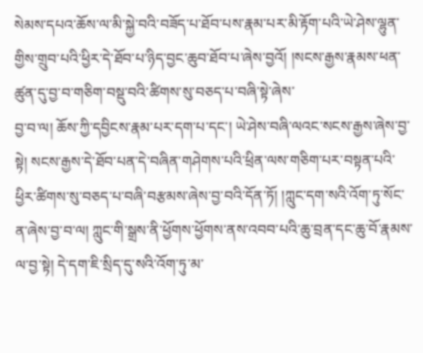སེམས་དཔའ་ཆོས་ལ་མི་སྐྱེ་བའི་བཟོད་པ་ཐོབ་པས་རྣམ་པར་མི་རྟོག་པའི་ཡེ་ཤེས་ལྷུན་གྱིས་གྲུབ་པའི་ཕྱིར་དེ་ཐོབ་པ་ཉིད་བྱང་ཆུབ་ཐོབ་པ་ཞེས་བྱའོ། །སངས་རྒྱས་རྣམས་ཕན་ཚུན་དུ་བྱ་བ་གཅིག་བསྡུ་བའི་ཚིགས་སུ་བཅད་པ་བཞི་སྟེ་ཞེས་
བྱ་བ་ལ། ཆོས་ཀྱི་དབྱིངས་རྣམ་པར་དག་པ་དང་། ཡེ་ཤེས་བཞི་ལའང་སངས་རྒྱས་ཞེས་བྱ་སྟེ། སངས་རྒྱས་དེ་ཐོབ་པན་དེ་བཞིན་གཤེགས་པའི་ཕྲིན་ལས་གཅིག་པར་བསྟན་པའི་ཕྱིར་ཚིགས་སུ་བཅད་པ་བཞི་བརྩམས་ཞེས་བྱ་བའི་དོན་ཏོ། །ཀླུང་དག་སའི་འོག་ཏུ་སོང་ན་ཞེས་བྱ་བ་ལ། ཀླུང་གི་སྒྲས་ནི་ཕྱོགས་ཕྱོགས་ནས་འབབ་པའི་ཆུ་བྲན་དང་ཆུ་བོ་རྣམས་ལ་བྱ་སྟེ། དེ་དག་ཇི་སྲིད་དུ་སའི་འོག་ཏུ་མ་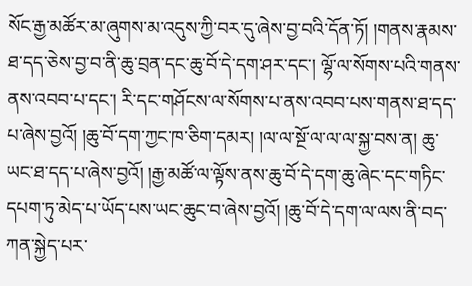སོང་རྒྱ་མཚོར་མ་ཞུགས་མ་འདུས་ཀྱི་བར་དུ་ཞེས་བྱ་བའི་དོན་ཏོ། །གནས་རྣམས་ཐ་དད་ཅེས་བྱ་བ་ནི་ཆུ་བྲན་དང་ཆུ་བོ་དེ་དག་ཤར་དང་། ལྷོ་ལ་སོགས་པའི་གནས་ནས་འབབ་པ་དང་། རི་དང་གཤོངས་ལ་སོགས་པ་ནས་འབབ་པས་གནས་ཐ་དད་པ་ཞེས་བྱའོ། །ཆུ་བོ་དག་ཀྱང་ཁ་ཅིག་དམར། །ལ་ལ་སྔོ་ལ་ལ་ལ་སྐྱ་བས་ན། ཆུ་ཡང་ཐ་དད་པ་ཞེས་བྱའོ། །རྒྱ་མཚོ་ལ་ལྟོས་ནས་ཆུ་བོ་དེ་དག་ཆུ་ཞེང་དང་གཏིང་དཔག་ཏུ་མེད་པ་ཡོད་པས་ཡང་ཆུང་བ་ཞེས་བྱའོ། །ཆུ་བོ་དེ་དག་ལ་ལས་ནི་བད་ཀན་སྐྱེད་པར་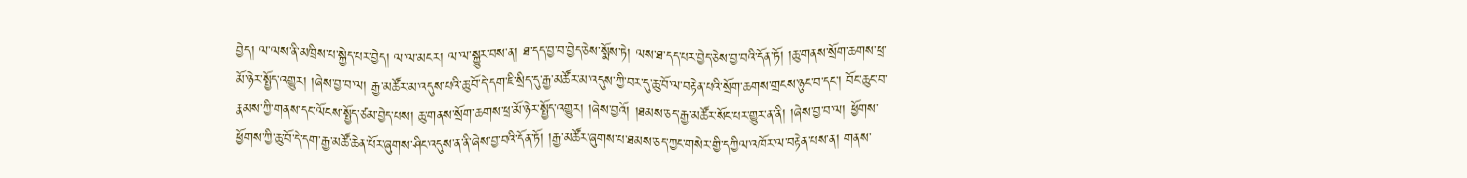བྱེད། ལ་ལས་ནི་མཁྲིས་པ་སྐྱེད་པར་བྱེད། ལ་ལ་མངར། ལ་ལ་སྐྱུར་བས་ན། ཐ་དད་བྱ་བ་བྱེད་ཅེས་སྨོས་ཏེ། ལས་ཐ་དད་པར་བྱེད་ཅེས་བྱ་བའི་དོན་ཏོ། །ཆུ་གནས་སྲོག་ཆགས་ཕྲ་མོ་ཉེར་སྤྱོད་འགྱུར། །ཞེས་བྱ་བ་ལ། རྒྱ་མཚོར་མ་འདུས་པའི་ཆུ་བོ་དེ་དག་ཇི་སྲིད་དུ་རྒྱ་མཚོར་མ་འདུས་ཀྱི་བར་དུ་ཆུ་བོ་ལ་བརྟེན་པའི་སྲོག་ཆགས་གྲངས་ཉུང་བ་དང་། བོང་ཆུང་བ་རྣམས་ཀྱི་གནས་དང་ལོངས་སྤྱོད་ཙམ་བྱེད་པས། ཆུ་གནས་སྲོག་ཆགས་ཕྲ་མོ་ཉེར་སྤྱོད་འགྱུར། །ཞེས་བྱའོ། །ཐམས་ཅད་རྒྱ་མཚོར་སོང་པར་གྱུར་ན་ནི། །ཞེས་བྱ་བ་ལ། ཕྱོགས་ཕྱོགས་ཀྱི་ཆུ་བོ་དེ་དག་རྒྱ་མཚོ་ཆེན་པོར་ཞུགས་ཤིང་འདུས་ན་ནི་ཞེས་བྱ་བའི་དོན་ཏོ། །རྒྱ་མཚོར་ཞུགས་པ་ཐམས་ཅད་ཀྱང་གསེར་གྱི་དཀྱིལ་འཁོར་ལ་བརྟེན་པས་ན། གནས་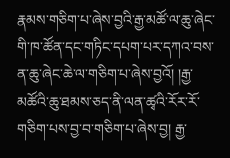རྣམས་གཅིག་པ་ཞེས་བྱའི་རྒྱ་མཚོ་ལ་ཆུ་ཞེང་གི་ཁ་ཚོན་དང་གཏིང་དཔག་པར་དཀའ་བས་ན་ཆུ་ཞེང་ཆེ་ལ་གཅིག་པ་ཞེས་བྱའོ། །རྒྱ་མཚོའི་ཆུ་ཐམས་ཅད་ནི་ལན་ཚྭའི་རོར་རོ་གཅིག་པས་བྱ་བ་གཅིག་པ་ཞེས་བྱ། རྒྱ་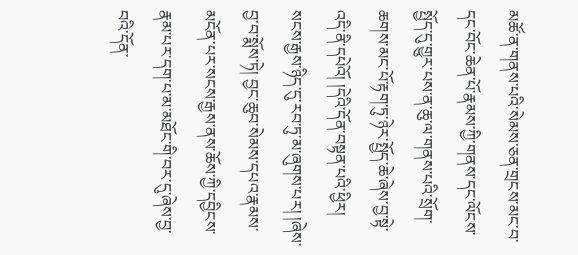མཚོ་ན་གནས་པའི་སེམས་ཅན་གྲངས་མང་བ་དང་བོང་ཆེན་པོ་རྣམས་ཀྱི་གནས་དང་ལོངས་སྤྱོད་དུ་གྱུར་པས་ན་ཆུ་ལ་གནས་པའི་སྲོག་ཆགས་མང་པོ་རྟག་ཏུ་ཉེར་སྤྱོད་ཆེ་ཞེས་བྱ་སྟེ་འདི་ནི་དཔེའོ། །དེའི་དོན་བསྟན་པའི་ཕྱིར།
སངས་རྒྱས་ཉིད་དུ་རབ་ཏུ་མ་ཞུགས་པར། །ཞེས་བྱ་བ་སྨོས་ཏེ། བྱང་ཆུབ་སེམས་དཔའ་རྣམས་མངོན་པར་སངས་རྒྱས་ནས་ཆོས་ཀྱི་དབྱིངས་རྣམ་པར་དག་པ་མ་མཐོང་གི་བར་དུ་ཞེས་བྱ་བའི་དོན་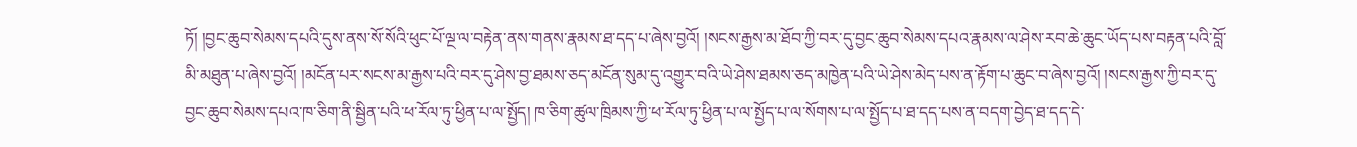ཏོ། །བྱང་ཆུབ་སེམས་དཔའི་དུས་ནས་སོ་སོའི་ཕུང་པོ་ལྔ་ལ་བརྟེན་ནས་གནས་རྣམས་ཐ་དད་པ་ཞེས་བྱའོ། །སངས་རྒྱས་མ་ཐོབ་ཀྱི་བར་དུ་བྱང་ཆུབ་སེམས་དཔའ་རྣམས་ལ་ཤེས་རབ་ཆེ་ཆུང་ཡོད་པས་བརྟན་པའི་བློ་མི་མཐུན་པ་ཞེས་བྱའོ། །མངོན་པར་སངས་མ་རྒྱས་པའི་བར་དུ་ཤེས་བྱ་ཐམས་ཅད་མངོན་སུམ་དུ་འགྱུར་བའི་ཡེ་ཤེས་ཐམས་ཅད་མཁྱེན་པའི་ཡེ་ཤེས་མེད་པས་ན་རྟོག་པ་ཆུང་བ་ཞེས་བྱའོ། །སངས་རྒྱས་ཀྱི་བར་དུ་བྱང་ཆུབ་སེམས་དཔའ་ཁ་ཅིག་ནི་སྦྱིན་པའི་ཕ་རོལ་ཏུ་ཕྱིན་པ་ལ་སྤྱོད། ཁ་ཅིག་ཚུལ་ཁྲིམས་ཀྱི་ཕ་རོལ་ཏུ་ཕྱིན་པ་ལ་སྤྱོད་པ་ལ་སོགས་པ་ལ་སྤྱོད་པ་ཐ་དད་པས་ན་བདག་བྱེད་ཐ་དད་དེ་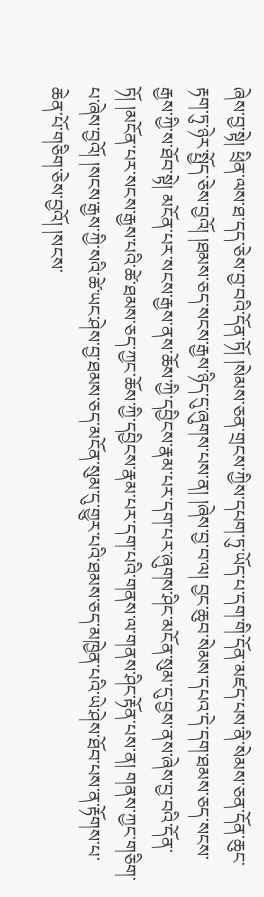ཞེས་བྱ་སྟེ། ཕྲིན་ལས་ཐ་དད་ཅེས་བྱ་བའི་དོན་ཏོ། །སེམས་ཅན་གྲངས་ཀྱིས་དཔག་ཏུ་ཡོད་པ་དག་གི་དོན་མཛད་པས་ནི་སེམས་ཅན་དོན་ཆུང་རྟག་ཏུ་ཉེར་སྤྱོད་ཅེས་བྱའོ། །ཐམས་ཅད་སངས་རྒྱས་ཉིད་དུ་ཞུགས་པས་ན། །ཞེས་བྱ་བ་ལ། བྱང་ཆུབ་སེམས་དཔའ་དེ་དག་ཐམས་ཅད་སངས་རྒྱས་ཀྱི་ས་ཐོབ་སྟེ། མངོན་པར་སངས་རྒྱས་ནས་ཆོས་ཀྱི་དབྱིངས་རྣམ་པར་དག་པར་ཞུགས་ཤིང་མངོན་སུམ་དུ་བྱས་ནས་ཞེས་བྱ་བའི་དོན་ཏོ། །མངོན་པར་སངས་རྒྱས་པའི་ཚེ་ཐམས་ཅད་ཀྱང་ཆོས་ཀྱི་དབྱིངས་རྣམ་པར་དག་པའི་གནས་ལ་གནས་ཤིང་རྟོན་པས་ན། གནས་ཀྱང་གཅིག་པ་ཞེས་བྱའོ། །སངས་རྒྱས་ཀྱི་སའི་ཚེ་ཡང་ཤེས་བྱ་ཐམས་ཅད་མངོན་སུམ་དུ་གྱུར་པའི་ཐམས་ཅད་མཁྱེན་པའི་ཡེ་ཤེས་ཐོབ་པས་ན་རྟོགས་པ་ཆེན་པོ་གཅིག་ཅེས་བྱའོ། །སངས་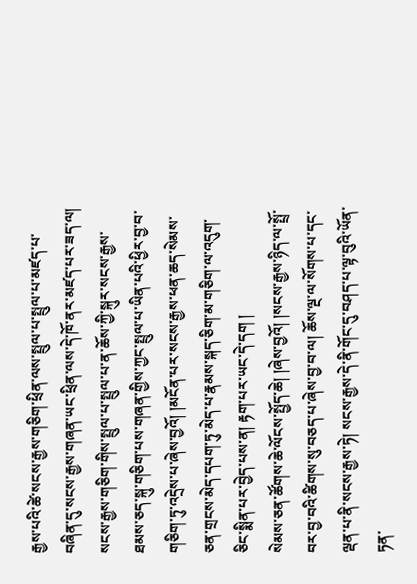རྒྱས་པའི་ཚེ་སངས་རྒྱས་གཅིག་ཕྲིན་ལས་སྤྲུལ་པ་སྤྲུལ་པ་མཛད་པ་བཞིན་དུ་སངས་རྒྱས་གཞན་ཡང་ཕྲིན་ལས་དེ་ཁོ་ནར་མཛད་པར་ཟད་ལ། སངས་རྒྱས་གཅིག་གིས་སྤྲུལ་པ་སྤྲུལ་པ་ན་ཆོས་ཀྱི་སྐུར་སངས་རྒྱས་ཐམས་ཅད་སྐུ་གཅིག་པས་གཞན་གྱིས་ཀྱང་སྤྲུལ་པ་ཡིན་པའི་ཕྱིར་བྱ་བ་གཅིག་ཏུ་འདྲེས་པ་ཞེས་བྱའོ། །མངོན་པར་སངས་རྒྱས་ཕན་ཆད་སེམས་ཅན་གྲངས་མེད་དཔག་ཏུ་མེད་པ་རྣམས་སྐད་ཅིག་མ་གཅིག་ལ་འདུག་ཅིང་སྨིན་པར་བྱེད་པས་ན། རྟག་པར་ཡང་དེ་དག །
སེམས་ཅན་ཚོགས་ཆེ་ལོངས་སྤྱོད་ཆེ། །ཞེས་བྱའོ། །སངས་རྒྱས་ཉིད་ལ་སྤྲོ་བར་བྱ་བའི་ཚིགས་སུ་བཅད་པ་ཞེས་བྱ་བ་ལ། ཆོས་ལྔ་ལ་སོགས་པ་དང་ལྡན་པ་ནི་སངས་རྒྱས་ཏེ། སངས་རྒྱས་དེ་ནི་གོང་དུ་བཤད་པ་ལྟ་བུའི་ཡོན་ཏན་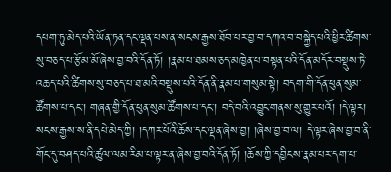དཔག་ཏུ་མེད་པའི་ཡོན་ཏན་དང་ལྡན་པས་ན་སངས་རྒྱས་ཐོབ་པར་བྱ་བ་དཀའ་བ་བསྐྱེད་པའི་ཕྱིར་ཚིགས་སུ་བཅད་པ་རྩོམ་མོ་ཞེས་བྱ་བའི་དོན་ཏོ། །རྣམ་པ་ཐམས་ཅད་མཁྱེན་པ་བསྟན་པའི་དོན་མདོར་བསྡུས་ཏེ་འཆད་པའི་ཚིགས་སུ་བཅད་པ་ཐ་མའི་བསྡུས་པའི་དོན་ནི་རྣམ་པ་གསུམ་སྟེ། བདག་གི་དོན་ཕུན་སུམ་ཚོགས་པ་དང་། གཞན་གྱི་དོན་ཕུན་སུམ་ཚོགས་པ་དང་། བདེ་བའི་འབྱུང་གནས་སུ་གྱུར་པའོ། །དེ་ལྟར། སངས་རྒྱས་ས་ནི་དཔེ་མེད་ཀྱི། །དཀར་པོའི་ཆོས་དང་ལྡན་ཞེས་བྱ། །ཞེས་བྱ་བ་ལ། དེ་ལྟར་ཞེས་བྱ་བ་ནི་གོང་དུ་བཤད་པའི་ཚུལ་ལམ་རིམ་པ་ལྟར་ན་ཞེས་བྱ་བའི་དོན་ཏོ། །ཆོས་ཀྱི་དབྱིངས་རྣམ་པར་དག་པ་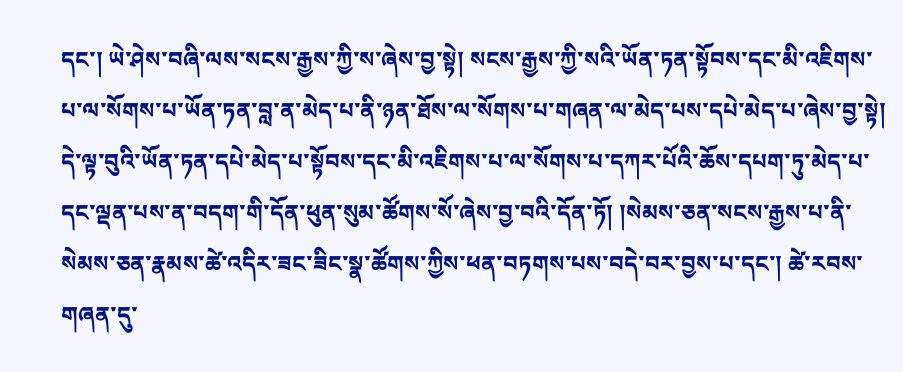དང་། ཡེ་ཤེས་བཞི་ལས་སངས་རྒྱས་ཀྱི་ས་ཞེས་བྱ་སྟེ། སངས་རྒྱས་ཀྱི་སའི་ཡོན་ཏན་སྟོབས་དང་མི་འཇིགས་པ་ལ་སོགས་པ་ཡོན་ཏན་བླ་ན་མེད་པ་ནི་ཉན་ཐོས་ལ་སོགས་པ་གཞན་ལ་མེད་པས་དཔེ་མེད་པ་ཞེས་བྱ་སྟེ། དེ་ལྟ་བུའི་ཡོན་ཏན་དཔེ་མེད་པ་སྟོབས་དང་མི་འཇིགས་པ་ལ་སོགས་པ་དཀར་པོའི་ཆོས་དཔག་ཏུ་མེད་པ་དང་ལྡན་པས་ན་བདག་གི་དོན་ཕུན་སུམ་ཚོགས་སོ་ཞེས་བྱ་བའི་དོན་ཏོ། །སེམས་ཅན་སངས་རྒྱས་པ་ནི་སེམས་ཅན་རྣམས་ཚེ་འདིར་ཟང་ཟིང་སྣ་ཚོགས་ཀྱིས་ཕན་བཏགས་པས་བདེ་བར་བྱས་པ་དང་། ཚེ་རབས་གཞན་དུ་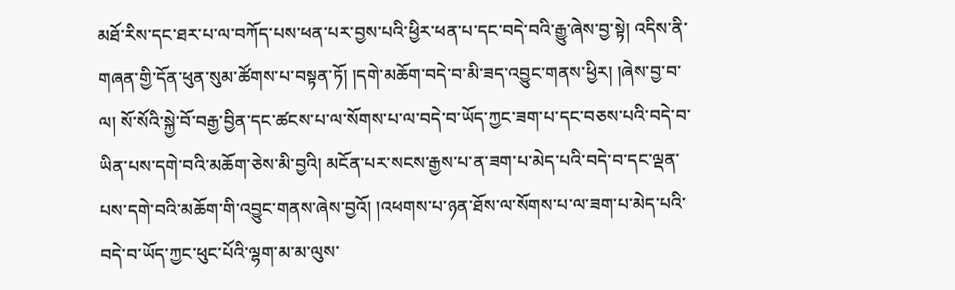མཐོ་རིས་དང་ཐར་པ་ལ་བཀོད་པས་ཕན་པར་བྱས་པའི་ཕྱིར་ཕན་པ་དང་བདེ་བའི་རྒྱུ་ཞེས་བྱ་སྟེ། འདིས་ནི་གཞན་གྱི་དོན་ཕུན་སུམ་ཚོགས་པ་བསྟན་ཏོ། །དགེ་མཆོག་བདེ་བ་མི་ཟད་འབྱུང་གནས་ཕྱིར། །ཞེས་བྱ་བ་ལ། སོ་སོའི་སྐྱེ་བོ་བརྒྱ་བྱིན་དང་ཚངས་པ་ལ་སོགས་པ་ལ་བདེ་བ་ཡོད་ཀྱང་ཟག་པ་དང་བཅས་པའི་བདེ་བ་ཡིན་པས་དགེ་བའི་མཆོག་ཅེས་མི་བྱའི། མངོན་པར་སངས་རྒྱས་པ་ན་ཟག་པ་མེད་པའི་བདེ་བ་དང་ལྡན་པས་དགེ་བའི་མཆོག་གི་འབྱུང་གནས་ཞེས་བྱའོ། །འཕགས་པ་ཉན་ཐོས་ལ་སོགས་པ་ལ་ཟག་པ་མེད་པའི་བདེ་བ་ཡོད་ཀྱང་ཕུང་པོའི་ལྷག་མ་མ་ལུས་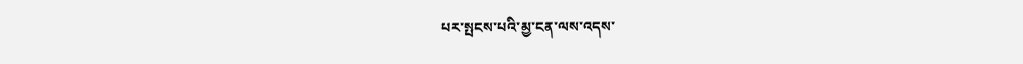པར་སྤངས་པའི་མྱ་ངན་ལས་འདས་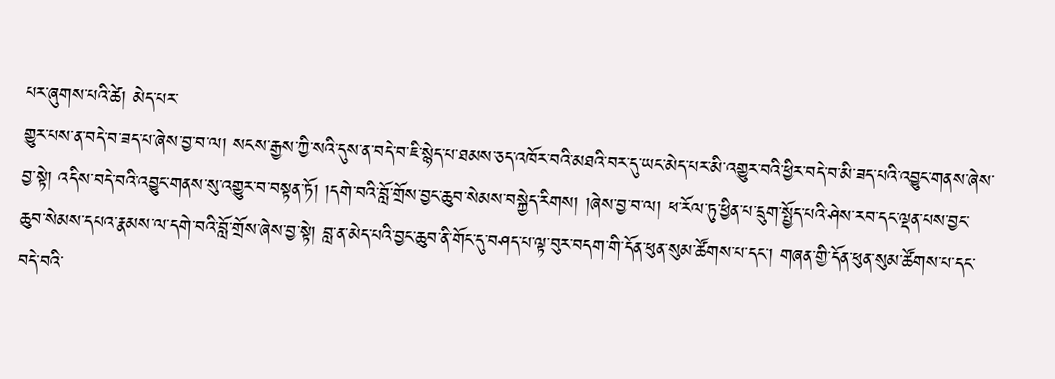པར་ཞུགས་པའི་ཚེ། མེད་པར་
གྱུར་པས་ན་བདེ་བ་ཟད་པ་ཞེས་བྱ་བ་ལ། སངས་རྒྱས་ཀྱི་སའི་དུས་ན་བདེ་བ་ཇི་སྙེད་པ་ཐམས་ཅད་འཁོར་བའི་མཐའི་བར་དུ་ཡང་མེད་པར་མི་འགྱུར་བའི་ཕྱིར་བདེ་བ་མི་ཟད་པའི་འབྱུང་གནས་ཞེས་བྱ་སྟེ། འདིས་བདེ་བའི་འབྱུང་གནས་སུ་འགྱུར་བ་བསྟན་ཏོ། །དགེ་བའི་བློ་གྲོས་བྱང་ཆུབ་སེམས་བསྐྱེད་རིགས། །ཞེས་བྱ་བ་ལ། ཕ་རོལ་ཏུ་ཕྱིན་པ་དྲུག་སྤྱོད་པའི་ཤེས་རབ་དང་ལྡན་པས་བྱང་ཆུབ་སེམས་དཔའ་རྣམས་ལ་དགེ་བའི་བློ་གྲོས་ཞེས་བྱ་སྟེ། བླ་ན་མེད་པའི་བྱང་ཆུབ་ནི་གོང་དུ་བཤད་པ་ལྟ་བུར་བདག་གི་དོན་ཕུན་སུམ་ཚོགས་པ་དང་། གཞན་གྱི་དོན་ཕུན་སུམ་ཚོགས་པ་དང་བདེ་བའི་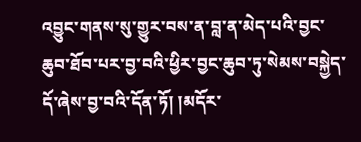འབྱུང་གནས་སུ་གྱུར་བས་ན་བླ་ན་མེད་པའི་བྱང་ཆུབ་ཐོབ་པར་བྱ་བའི་ཕྱིར་བྱང་ཆུབ་ཏུ་སེམས་བསྐྱེད་དོ་ཞེས་བྱ་བའི་དོན་ཏོ། །མདོར་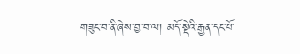གཟུང་བ་ནི་ཞེས་བྱ་བ་ལ། མདོ་སྡེའི་རྒྱན་དང་པོ་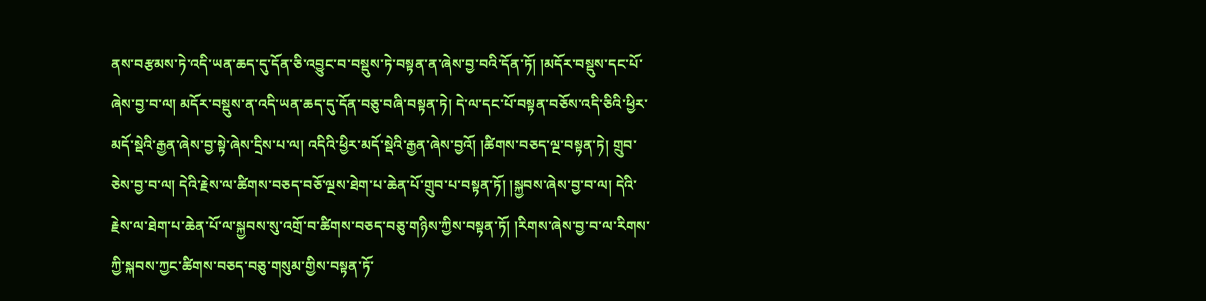ནས་བརྩམས་ཏེ་འདི་ཡན་ཆད་དུ་དོན་ཅི་འབྱུང་བ་བསྡུས་ཏེ་བསྟན་ན་ཞེས་བྱ་བའི་དོན་ཏོ། །མདོར་བསྡུས་དང་པོ་ཞེས་བྱ་བ་ལ། མདོར་བསྡུས་ན་འདི་ཡན་ཆད་དུ་དོན་བཅུ་བཞི་བསྟན་ཏེ། དེ་ལ་དང་པོ་བསྟན་བཅོས་འདི་ཅིའི་ཕྱིར་མདོ་སྡེའི་རྒྱན་ཞེས་བྱ་སྟེ་ཞེས་དྲིས་པ་ལ། འདིའི་ཕྱིར་མདོ་སྡེའི་རྒྱན་ཞེས་བྱའོ། །ཚིགས་བཅད་ལྔ་བསྟན་ཏེ། གྲུབ་ཅེས་བྱ་བ་ལ། དེའི་རྗེས་ལ་ཚིགས་བཅད་བཅོ་ལྔས་ཐེག་པ་ཆེན་པོ་གྲུབ་པ་བསྟན་ཏོ། །སྐྱབས་ཞེས་བྱ་བ་ལ། དེའི་རྗེས་ལ་ཐེག་པ་ཆེན་པོ་ལ་སྐྱབས་སུ་འགྲོ་བ་ཚིགས་བཅད་བཅུ་གཉིས་ཀྱིས་བསྟན་ཏོ། །རིགས་ཞེས་བྱ་བ་ལ་རིགས་ཀྱི་སྐབས་ཀྱང་ཚིགས་བཅད་བཅུ་གསུམ་གྱིས་བསྟན་ཏོ་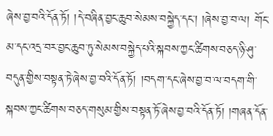ཞེས་བྱ་བའི་དོན་ཏོ། །དེ་བཞིན་བྱང་ཆུབ་སེམས་བསྐྱེད་དང་། །ཞེས་བྱ་བ་ལ། གོང་མ་དང་འདྲ་བར་བྱང་ཆུབ་ཏུ་སེམས་བསྐྱེད་པའི་སྐབས་ཀྱང་ཚིགས་བཅད་ཉི་ཤུ་བདུན་གྱིས་བསྟན་ཏེ་ཞེས་བྱ་བའི་དོན་ཏོ། །བདག་དང་ཞེས་བྱ་བ་ལ་བདག་གི་སྐབས་ཀྱང་ཚིགས་བཅད་གསུམ་གྱིས་བསྟན་ཏོ་ཞེས་བྱ་བའི་དོན་ཏོ། །གཞན་དོན་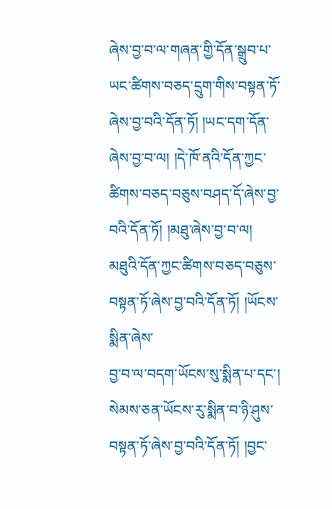ཞེས་བྱ་བ་ལ་གཞན་གྱི་དོན་སྒྲུབ་པ་ཡང་ཚིགས་བཅད་དྲུག་གིས་བསྟན་ཏོ་ཞེས་བྱ་བའི་དོན་ཏོ། །ཡང་དག་དོན་ཞེས་བྱ་བ་ལ། །དེ་ཁོ་ནའི་དོན་ཀྱང་ཚིགས་བཅད་བཅུས་བཤད་དོ་ཞེས་བྱ་བའི་དོན་ཏོ། །མཐུ་ཞེས་བྱ་བ་ལ། མཐུའི་དོན་ཀྱང་ཚིགས་བཅད་བཅུས་བསྟན་ཏོ་ཞེས་བྱ་བའི་དོན་ཏོ། །ཡོངས་སྨིན་ཞེས་
བྱ་བ་ལ་བདག་ཡོངས་སུ་སྨིན་པ་དང་། སེམས་ཅན་ཡོངས་རུ་སྨིན་བ་ཉི་ཤུས་བསྟན་ཏོ་ཞེས་བྱ་བའི་དོན་ཏོ། །བྱང་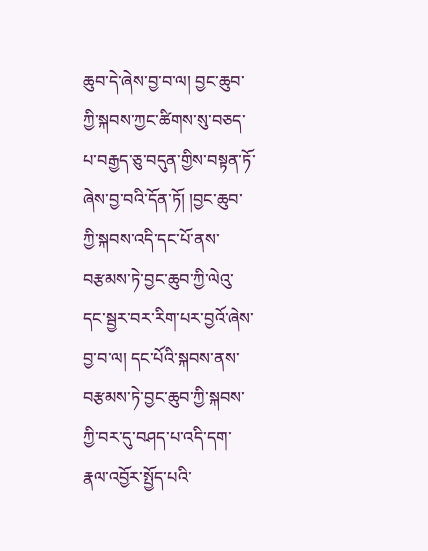ཆུབ་དེ་ཞེས་བྱ་བ་ལ། བྱང་ཆུབ་ཀྱི་སྐབས་ཀྱང་ཚིགས་སུ་བཅད་པ་བརྒྱད་ཅུ་བདུན་གྱིས་བསྟན་ཏོ་ཞེས་བྱ་བའི་དོན་ཏོ། །བྱང་ཆུབ་ཀྱི་སྐབས་འདི་དང་པོ་ནས་བརྩམས་ཏེ་བྱང་ཆུབ་ཀྱི་ལེའུ་དང་སྦྱར་བར་རིག་པར་བྱའོ་ཞེས་བྱ་བ་ལ། དང་པོའི་སྐབས་ནས་བརྩམས་ཏེ་བྱང་ཆུབ་ཀྱི་སྐབས་ཀྱི་བར་དུ་བཤད་པ་འདི་དག་རྣལ་འབྱོར་སྤྱོད་པའི་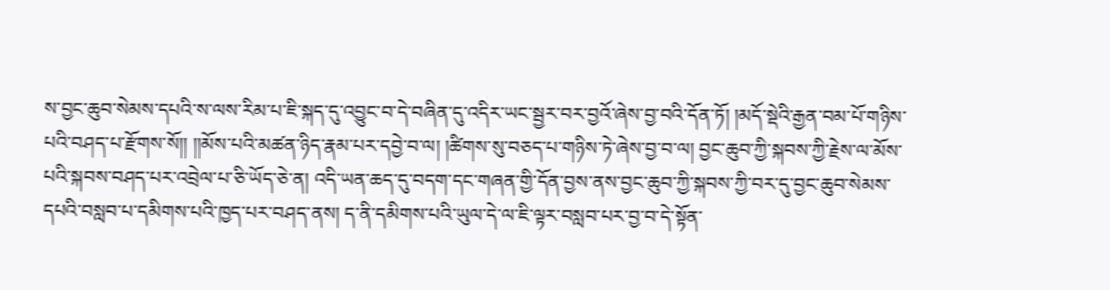ས་བྱང་ཆུབ་སེམས་དཔའི་ས་ལས་རིམ་པ་ཇི་སྐད་དུ་འབྱུང་བ་དེ་བཞིན་དུ་འདིར་ཡང་སྦྱར་བར་བྱའོ་ཞེས་བྱ་བའི་དོན་ཏོ། །མདོ་སྡེའི་རྒྱན་བམ་པོ་གཉིས་པའི་བཤད་པ་རྫོགས་སོ།། །།མོས་པའི་མཚན་ཉིད་རྣམ་པར་དབྱེ་བ་ལ། །ཚིགས་སུ་བཅད་པ་གཉིས་ཏེ་ཞེས་བྱ་བ་ལ། བྱང་ཆུབ་ཀྱི་སྐབས་ཀྱི་རྗེས་ལ་མོས་པའི་སྐབས་བཤད་པར་འབྲེལ་པ་ཅི་ཡོད་ཅེ་ན། འདི་ཡན་ཆད་དུ་བདག་དང་གཞན་གྱི་དོན་བྱས་ནས་བྱང་ཆུབ་ཀྱི་སྐབས་ཀྱི་བར་དུ་བྱང་ཆུབ་སེམས་དཔའི་བསླབ་པ་དམིགས་པའི་ཁྱད་པར་བཤད་ནས། ད་ནི་དམིགས་པའི་ཡུལ་དེ་ལ་ཇི་ལྟར་བསླབ་པར་བྱ་བ་དེ་སྟོན་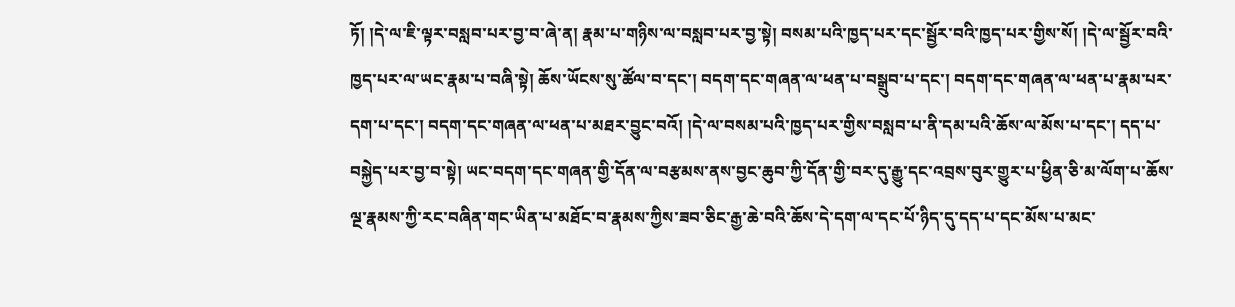ཏོ། །དེ་ལ་ཇི་ལྟར་བསླབ་པར་བྱ་བ་ཞེ་ན། རྣམ་པ་གཉིས་ལ་བསླབ་པར་བྱ་སྟེ། བསམ་པའི་ཁྱད་པར་དང་སྦྱོར་བའི་ཁྱད་པར་གྱིས་སོ། །དེ་ལ་སྦྱོར་བའི་ཁྱད་པར་ལ་ཡང་རྣམ་པ་བཞི་སྟེ། ཆོས་ཡོངས་སུ་ཚོལ་བ་དང་། བདག་དང་གཞན་ལ་ཕན་པ་བསྒྲུབ་པ་དང་། བདག་དང་གཞན་ལ་ཕན་པ་རྣམ་པར་དག་པ་དང་། བདག་དང་གཞན་ལ་ཕན་པ་མཐར་བྱུང་བའོ། །དེ་ལ་བསམ་པའི་ཁྱད་པར་གྱིས་བསླབ་པ་ནི་དམ་པའི་ཆོས་ལ་མོས་པ་དང་། དད་པ་བསྐྱེད་པར་བྱ་བ་སྟེ། ཡང་བདག་དང་གཞན་གྱི་དོན་ལ་བརྩམས་ནས་བྱང་ཆུབ་ཀྱི་དོན་གྱི་བར་དུ་རྒྱུ་དང་འབྲས་བུར་གྱུར་པ་ཕྱིན་ཅི་མ་ལོག་པ་ཆོས་ལྔ་རྣམས་ཀྱི་རང་བཞིན་གང་ཡིན་པ་མཐོང་བ་རྣམས་ཀྱིས་ཟབ་ཅིང་རྒྱ་ཆེ་བའི་ཆོས་དེ་དག་ལ་དང་པོ་ཉིད་དུ་དད་པ་དང་མོས་པ་མང་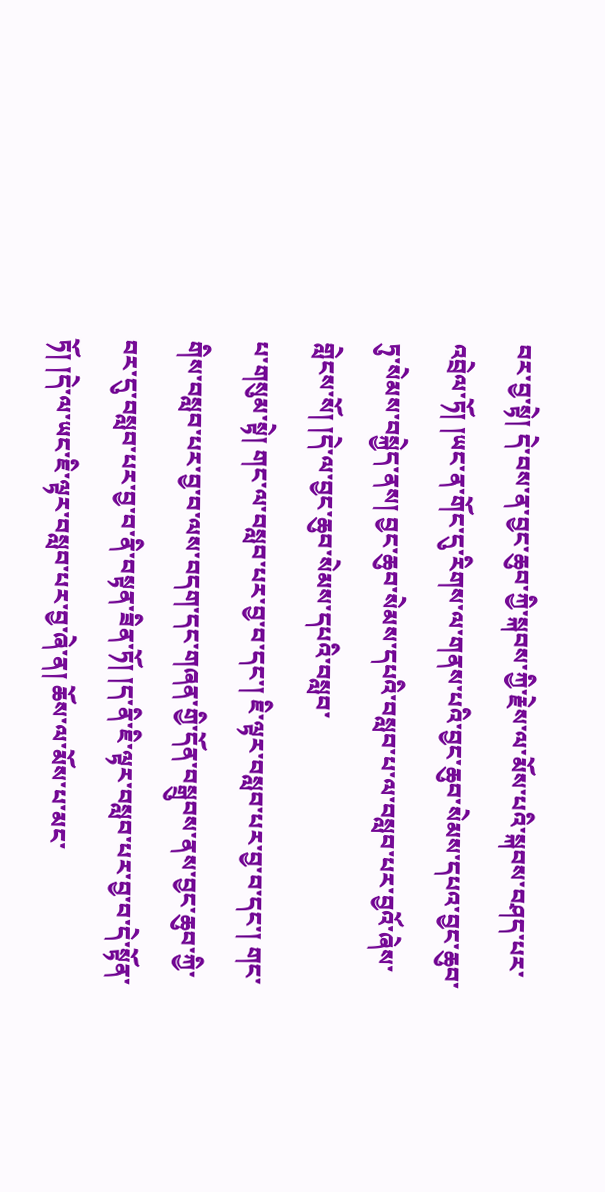བར་བྱ་སྟེ། དེ་བས་ན་བྱང་ཆུབ་ཀྱི་སྐབས་ཀྱི་རྗེས་ལ་མོས་པའི་སྐབས་བཤད་པར་འབྲེལ་ཏོ། །ཡང་ན་གོང་དུ་རིགས་ལ་གནས་པའི་བྱང་ཆུབ་སེམས་དཔའ་བྱང་ཆུབ་ཏུ་སེམས་བསྐྱེད་ནས། བྱང་ཆུབ་སེམས་དཔའི་བསླབ་པ་ལ་བསླབ་པར་བྱའོ་ཞེས་གླེངས་སོ། །དེ་ལ་བྱང་ཆུབ་སེམས་དཔའི་བསླབ་
པ་གསུམ་སྟེ། གང་ལ་བསླབ་པར་བྱ་བ་དང་། ཇི་ལྟར་བསླབ་པར་བྱ་བ་དང་། གང་གིས་བསླབ་པར་བྱ་བ་ལས་བདག་དང་གཞན་གྱི་དོན་བསྒྲུབས་ནས་བྱང་ཆུབ་ཀྱི་བར་དུ་བསླབ་པར་བྱ་བ་ནི་བསྟན་ཟིན་ཏོ། །ད་ནི་ཇི་ལྟར་བསླབ་པར་བྱ་བ་དེ་སྟོན་ཏོ། །དེ་ལ་ཡང་ཇི་ལྟར་བསླབ་པར་བྱ་ཞེ་ན། ཆོས་ལ་མོས་པ་མང་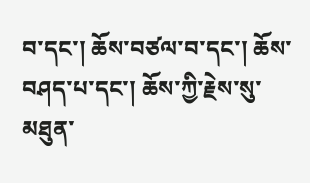བ་དང་། ཆོས་བཙལ་བ་དང་། ཆོས་བཤད་པ་དང་། ཆོས་ཀྱི་རྗེས་སུ་མཐུན་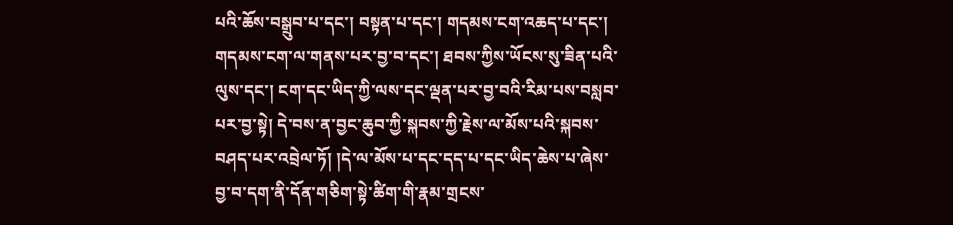པའི་ཆོས་བསྒྲུབ་པ་དང་། བསྟན་པ་དང་། གདམས་ངག་འཆད་པ་དང་། གདམས་ངག་ལ་གནས་པར་བྱ་བ་དང་། ཐབས་ཀྱིས་ཡོངས་སུ་ཟིན་པའི་ལུས་དང་། ངག་དང་ཡིད་ཀྱི་ལས་དང་ལྡན་པར་བྱ་བའི་རིམ་པས་བསླབ་པར་བྱ་སྟེ། དེ་བས་ན་བྱང་ཆུབ་ཀྱི་སྐབས་ཀྱི་རྗེས་ལ་མོས་པའི་སྐབས་བཤད་པར་འབྲེལ་ཏོ། །དེ་ལ་མོས་པ་དང་དད་པ་དང་ཡིད་ཆེས་པ་ཞེས་བྱ་བ་དག་ནི་དོན་གཅིག་སྟེ་ཚིག་གི་རྣམ་གྲངས་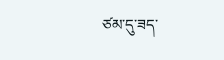ཙམ་དུ་ཟད་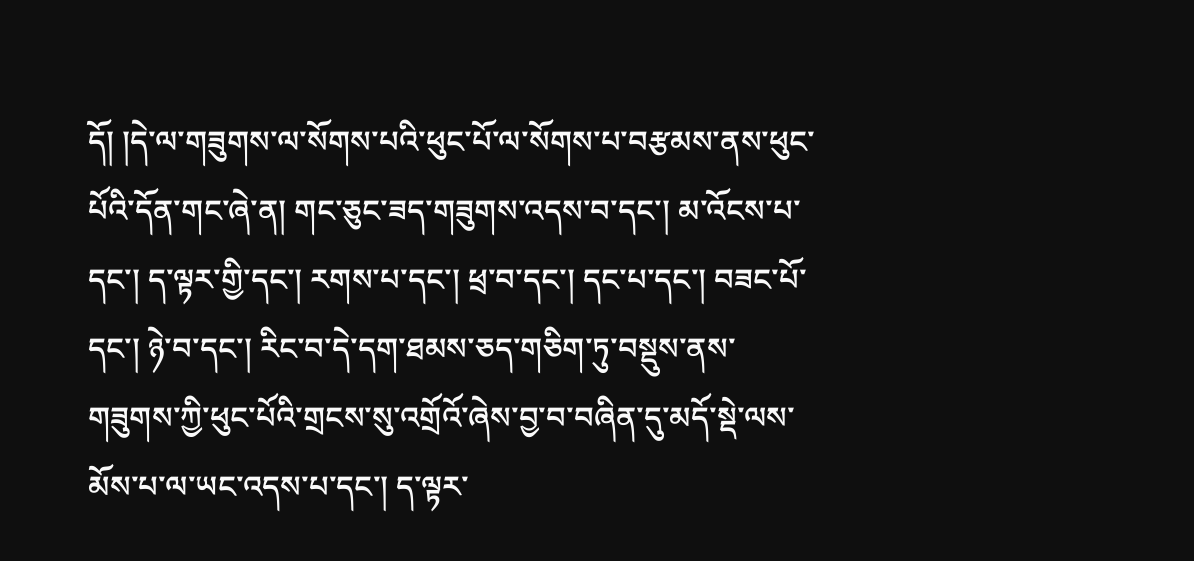དོ། །དེ་ལ་གཟུགས་ལ་སོགས་པའི་ཕུང་པོ་ལ་སོགས་པ་བརྩམས་ནས་ཕུང་པོའི་དོན་གང་ཞེ་ན། གང་ཅུང་ཟད་གཟུགས་འདས་བ་དང་། མ་འོངས་པ་དང་། ད་ལྟར་གྱི་དང་། རགས་པ་དང་། ཕྲ་བ་དང་། དང་པ་དང་། བཟང་པོ་དང་། ཉེ་བ་དང་། རིང་བ་དེ་དག་ཐམས་ཅད་གཅིག་ཏུ་བསྡུས་ནས་གཟུགས་ཀྱི་ཕུང་པོའི་གྲངས་སུ་འགྲོའོ་ཞེས་བྱ་བ་བཞིན་དུ་མདོ་སྡེ་ལས་མོས་པ་ལ་ཡང་འདས་པ་དང་། ད་ལྟར་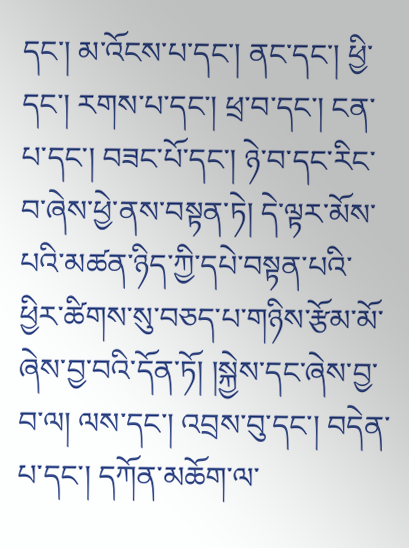དང་། མ་འོངས་པ་དང་། ནང་དང་། ཕྱི་དང་། རགས་པ་དང་། ཕྲ་བ་དང་། ངན་པ་དང་། བཟང་པོ་དང་། ཉེ་བ་དང་རིང་བ་ཞེས་ཕྱེ་ནས་བསྟན་ཏེ། དེ་ལྟར་མོས་པའི་མཚན་ཉིད་ཀྱི་དཔེ་བསྟན་པའི་ཕྱིར་ཚིགས་སུ་བཅད་པ་གཉིས་རྩོམ་མོ་ཞེས་བྱ་བའི་དོན་ཏོ། །སྐྱེས་དང་ཞེས་བྱ་བ་ལ། ལས་དང་། འབྲས་བུ་དང་། བདེན་པ་དང་། དཀོན་མཆོག་ལ་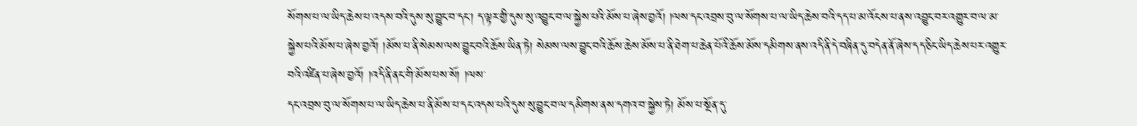སོགས་པ་ལ་ཡིད་ཆེས་པ་འདས་བའི་དུས་སུ་བྱུང་བ་དང་། ད་ལྟར་གྱི་དུས་སུ་འབྱུང་བ་ལ་སྐྱེས་པའི་མོས་པ་ཞེས་བྱའོ། །ལས་དང་འབྲས་བུ་ལ་སོགས་པ་ལ་ཡིད་ཆེས་བའི་དད་པ་མ་འོངས་པ་ནས་འབྱུང་བར་འགྱུར་བ་ལ་མ་སྐྱེས་པའི་མོས་པ་ཞེས་བྱའོ། །མོས་པ་ནི་སེམས་ལས་བྱུང་བའི་ཆོས་ཡིན་ཏེ། སེམས་ལས་བྱུང་བའི་ཆོས་ཆེས་མོས་པ་ནི་ཐེག་པ་ཆེན་པོའི་ཆོས་མོས་དམིགས་ནས་འདི་ནི་དེ་བཞིན་དུ་བདེན་ནོ་ཞེས་དད་ཅིང་ཡིད་ཆེས་པར་འགྱུར་བའི་འཛིན་པ་ཞེས་བྱའོ། །འདི་ནི་ནང་གི་མོས་པས་སོ། །ལས་
དང་འབྲས་བུ་ལ་སོགས་པ་ལ་ཡིད་ཆེས་པ་ནི་མོས་པ་དང་འདས་པའི་དུས་སུ་བྱུང་བ་ལ་དམིགས་ནས་དགའ་བ་སྐྱེས་ཏེ། མོས་པ་སྔོན་དུ་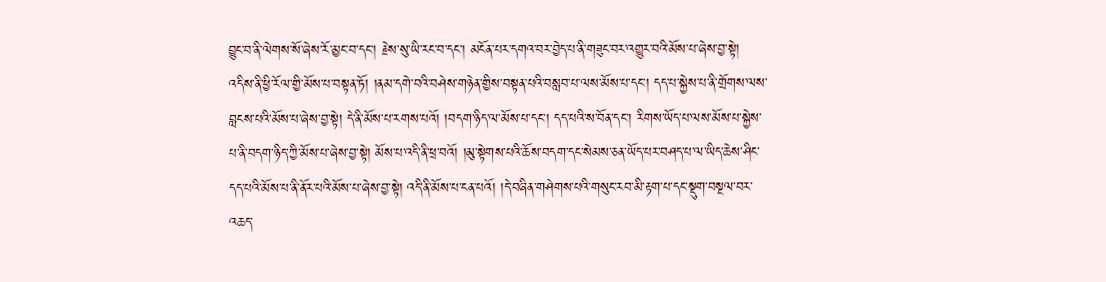བྱུང་བ་ནི་ལེགས་སོ་ཞེས་རོ་མྱང་བ་དང་། རྗེས་སུ་ཡི་རང་བ་དང་། མངོན་པར་དགའ་བར་བྱེད་པ་ནི་གཟུང་བར་འགྱུར་བའི་མོས་པ་ཞེས་བྱ་སྟེ། འདིས་ནི་ཕྱི་རོལ་གྱི་མོས་པ་བསྟན་ཏོ། །ནམ་དགེ་བའི་བཤེས་གཉེན་གྱིས་བསྟན་པའི་བསླབ་པ་ལས་མོས་པ་དང་། དད་པ་སྐྱེས་པ་ནི་གྲོགས་ལས་བླངས་པའི་མོས་པ་ཞེས་བྱ་སྟེ། དེ་ནི་མོས་པ་རགས་པའོ། །བདག་ཉིད་ལ་མོས་པ་དང་། དད་པའི་ས་བོན་དང་། རིགས་ཡོད་པ་ལས་མོས་པ་སྐྱེས་པ་ནི་བདག་ཉིད་ཀྱི་མོས་པ་ཞེས་བྱ་སྟེ། མོས་པ་འདི་ནི་ཕྲ་བའོ། །མུ་སྟེགས་པའི་ཆོས་བདག་དང་སེམས་ཅན་ཡོད་པར་བཤད་པ་ལ་ཡིད་ཆེས་ཤིང་དད་པའི་མོས་པ་ནི་ནོར་པའི་མོས་པ་ཞེས་བྱ་སྟེ། འདི་ནི་མོས་པ་ངན་པའོ། །དེ་བཞིན་གཤེགས་པའི་གསུང་རབ་མི་རྟག་པ་དང་སྡུག་བསྔལ་བར་འཆད་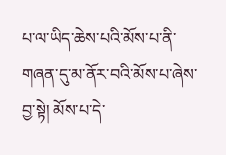པ་ལ་ཡིད་ཆེས་པའི་མོས་པ་ནི་གཞན་དུ་མ་ནོར་བའི་མོས་པ་ཞེས་བྱ་སྟེ། མོས་པ་དེ་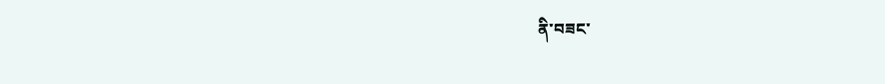ནི་བཟང་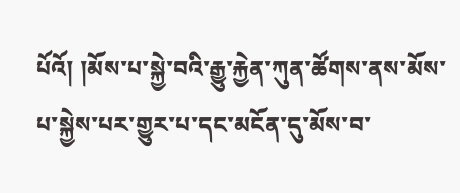པོའོ། །མོས་པ་སྐྱེ་བའི་རྒྱུ་རྐྱེན་ཀུན་ཚོགས་ནས་མོས་པ་སྐྱེས་པར་གྱུར་པ་དང་མངོན་དུ་མོས་བ་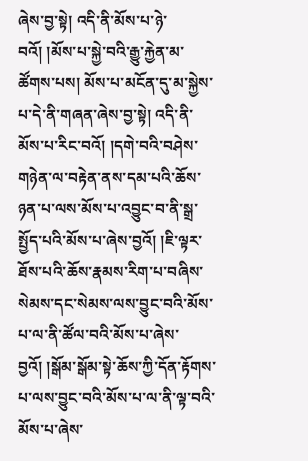ཞེས་བྱ་སྟེ། འདི་ནི་མོས་པ་ཉེ་བའོ། །མོས་པ་སྐྱེ་བའི་རྒྱུ་རྐྱེན་མ་ཚོགས་པས། མོས་པ་མངོན་དུ་མ་སྐྱེས་པ་དེ་ནི་གཞན་ཞེས་བྱ་སྟེ། འདི་ནི་མོས་པ་རིང་བའོ། །དགེ་བའི་བཤེས་གཉེན་ལ་བརྟེན་ནས་དམ་པའི་ཆོས་ཉན་པ་ལས་མོས་པ་འབྱུང་བ་ནི་སྒྲ་སྤྱོད་པའི་མོས་པ་ཞེས་བྱའོ། །ཇི་ལྟར་ཐོས་པའི་ཆོས་རྣམས་རིག་པ་བཞིས་སེམས་དང་སེམས་ལས་བྱུང་བའི་མོས་པ་ལ་ནི་ཚོལ་བའི་མོས་པ་ཞེས་བྱའོ། །སྒོམ་སྒོམ་སྟེ་ཆོས་ཀྱི་དོན་རྟོགས་པ་ལས་བྱུང་བའི་མོས་པ་ལ་ནི་ལྟ་བའི་མོས་པ་ཞེས་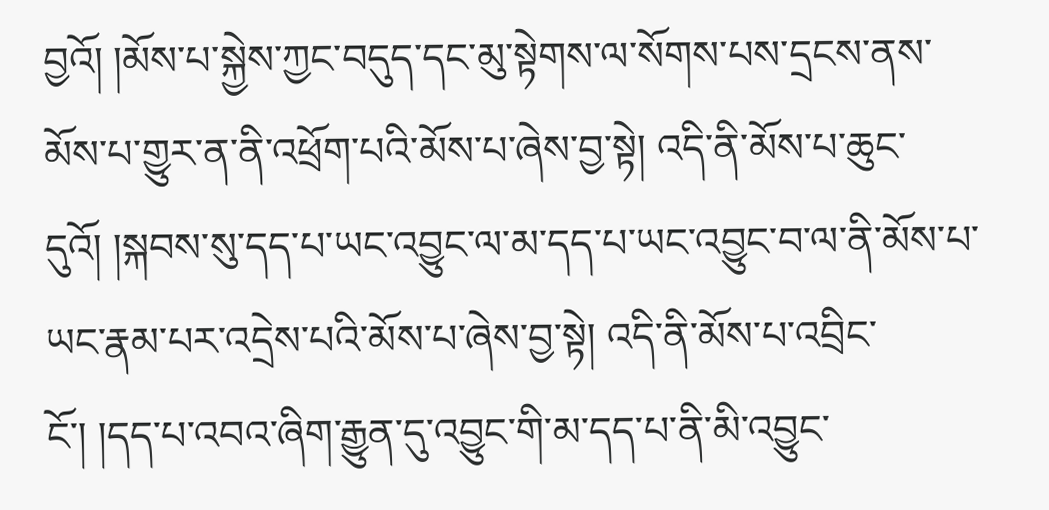བྱའོ། །མོས་པ་སྐྱེས་ཀྱང་བདུད་དང་མུ་སྟེགས་ལ་སོགས་པས་དྲངས་ནས་མོས་པ་གྱུར་ན་ནི་འཕྲོག་པའི་མོས་པ་ཞེས་བྱ་སྟེ། འདི་ནི་མོས་པ་ཆུང་དུའོ། །སྐབས་སུ་དད་པ་ཡང་འབྱུང་ལ་མ་དད་པ་ཡང་འབྱུང་བ་ལ་ནི་མོས་པ་ཡང་རྣམ་པར་འདྲེས་པའི་མོས་པ་ཞེས་བྱ་སྟེ། འདི་ནི་མོས་པ་འབྲིང་ངོ་། །དད་པ་འབའ་ཞིག་རྒྱུན་དུ་འབྱུང་གི་མ་དད་པ་ནི་མི་འབྱུང་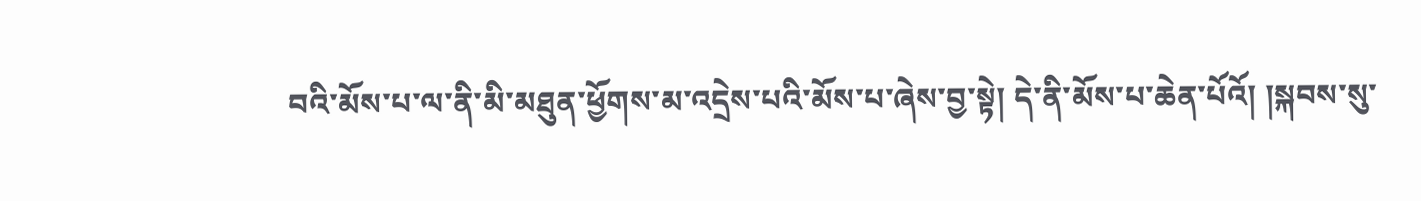བའི་མོས་པ་ལ་ནི་མི་མཐུན་ཕྱོགས་མ་འདྲེས་པའི་མོས་པ་ཞེས་བྱ་སྟེ། དེ་ནི་མོས་པ་ཆེན་པོའོ། །སྐབས་སུ་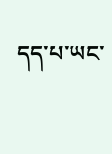དད་པ་ཡང་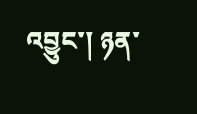འབྱུང་། ཉན་